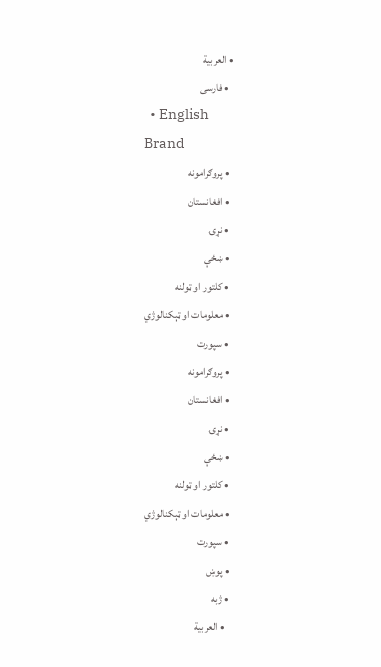• العربية
  • فارسی
  • English
Brand
  • پروګرامونه
  • افغانستان
  • نړۍ
  • ښځې
  • کلتور او ټولنه
  • معلومات او ټېکنالوژي
  • سپورت
  • پروګرامونه
  • افغانستان
  • نړۍ
  • ښځې
  • کلتور او ټولنه
  • معلومات او ټېکنالوژي
  • سپورت
  • پوښ
  • ژبه
    • العربية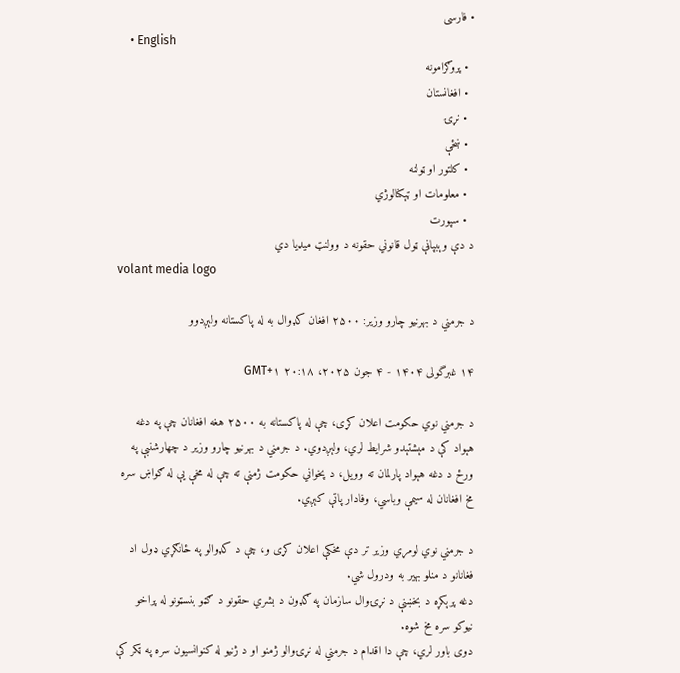• فارسی
    • English
  • پروګرامونه
  • افغانستان
  • نړۍ
  • ښځې
  • کلتور او ټولنه
  • معلومات او ټېکنالوژي
  • سپورت
د دې وېبپاڼې ټول قانوني حقونه د وولنټ میډیا دي
volant media logo

د جرمني د بهرنیو چارو وزیر: ۲۵۰۰ افغان کډوال به له پاکستانه ولېږدوو

۱۴ غبرگولی ۱۴۰۴ - ۴ جون ۲۰۲۵، ۲۰:۱۸ GMT+۱

د جرمني نوي حکومت اعلان کړی، چې له پاکستانه به ۲۵۰۰ هغه افغانان چې په دغه هېواد کې د مېشتېدو شرایط لري، ولېږدوي. د جرمني د بهرنیو چارو وزیر د چهارشنبې په ورځ د دغه هېواد پارلمان ته وویل، د پخواني حکومت ژمنې ته چې له مخې یې له ګواښ سره مخ افغانان له سیمې وباسي، وفادار پاتې کېږي.

د جرمني نوي لومړي وزیر تر دې مخکې اعلان کړی و، چې د کډوالو په ځانګړي ډول اد فغانانو د منلو بهير به ودرول شي.
دغه پرېکړه د بخښنې د نړۍوال سازمان په ګډون د بشري حقونو د ګڼو بنسټونو له پراخو نيوکو سره مخ شوه.
دوی باور لري، چې دا اقدام د جرمني له نړۍوالو ژمنو او د ژنيو له کنوانسيون سره په ټکر کې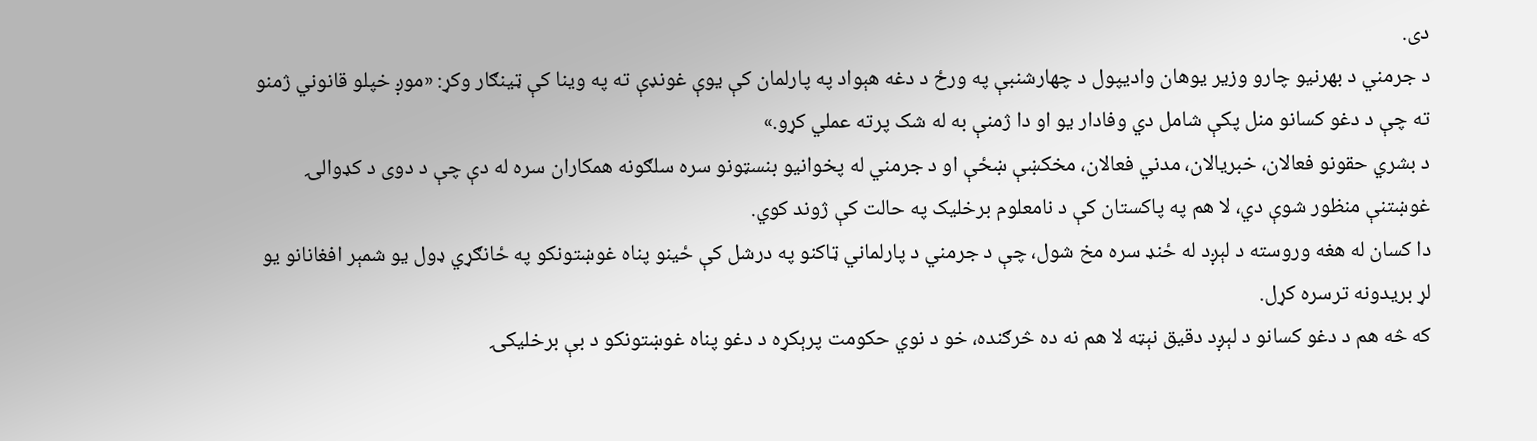دی.
د جرمني د بهرنیو چارو وزیر یوهان وادیپول د چهارشنبې په ورځ د دغه هېواد په پارلمان کې یوې غونډې ته په وینا کې ټينګار وکړ: «موږ خپلو قانوني ژمنو ته چې د دغو کسانو منل پکې شامل دي وفادار يو او دا ژمنې به له شک پرته عملي کړو.»
د بشري حقونو فعالان، خبريالان، مدني فعالان، مخکښې ښځې او د جرمني له پخوانیو بنسټونو سره سلګونه همکاران سره له دې چې د دوی د کډوالۍ غوښتنې منظور شوې دي، لا هم په پاکستان کې د نامعلوم برخليک په حالت کې ژوند کوي.
دا کسان له هغه وروسته د لېږد له ځنډ سره مخ شول، چې د جرمني د پارلماني ټاکنو په درشل کې ځینو پناه غوښتونکو په ځانګړي ډول یو شمېر افغانانو یو لړ بریدونه ترسره کړل.
که څه هم د دغو کسانو د لېږد دقیق نېټه لا هم نه ده څرګنده، خو د نوي حکومت پرېکړه د دغو پناه غوښتونکو د بې برخلیکۍ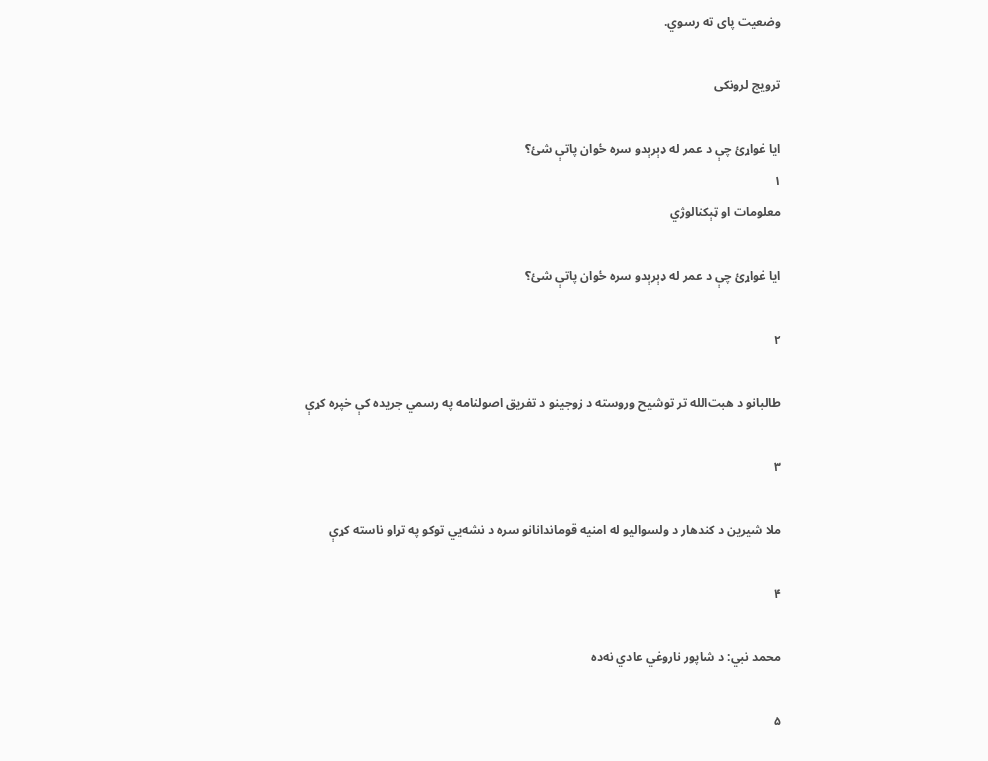وضعیت پای ته رسوي.

ترویج لرونکی

ایا غواړئ چې د عمر له ډېرېدو سره ځوان پاتې شئ؟
۱
معلومات او ټېکنالوژي

ایا غواړئ چې د عمر له ډېرېدو سره ځوان پاتې شئ؟

۲

طالبانو د هبت‌الله تر توشیح وروسته د زوجینو د تفریق اصولنامه په رسمي جریده کې خپره کړې

۳

ملا شیرین د کندهار د ولسوالیو له امنیه قوماندانانو سره د نشه‌يي توکو په تړاو ناسته کړې

۴

محمد نبي: د شاپور ناروغي عادي نه‌ده

۵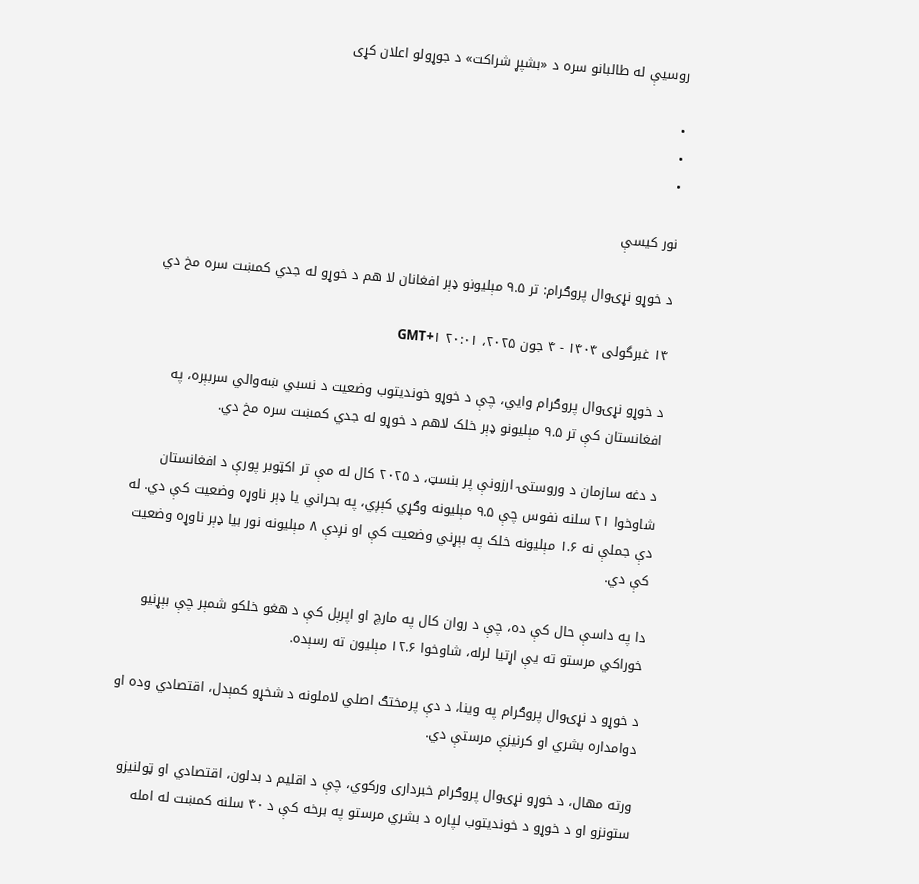روسیې له طالبانو سره د «بشپړ شراکت» د جوړولو اعلان کړی

•
•
•

نور کیسې

د خوړو نړۍوال پروګرام: تر ۹.۵ مېلیونو ډېر افغانان لا هم د خوړو له جدي کمښت سره مخ دي

۱۴ غبرگولی ۱۴۰۴ - ۴ جون ۲۰۲۵، ۲۰:۰۱ GMT+۱

د خوړو نړۍوال پروګرام وايي، چې د خوړو خوندیتوب وضعیت د نسبي ښه‌والي سربېره، په افغانستان کې تر ۹.۵ مېلیونو ډېر خلک لاهم د خوړو له جدي کمښت سره مخ دي.

د دغه سازمان د وروستۍ ارزونې پر بنسټ، د ۲۰۲۵ کال له مې تر اکټوبر پورې د افغانستان شاوخوا ۲۱ سلنه نفوس چې ۹.۵ مېلیونه وګړي کېږي، په بحراني یا ډېر ناوړه وضعیت کې دي. له دې جملې نه ۱.۶ مېلیونه خلک په بېړني وضعیت کې او نږدې ۸ مېلیونه نور بیا ډېر ناوړه وضعیت کې دي.

دا په داسې حال کې ده، چې د روان کال په مارچ او اپرېل کې د هغو خلکو شمېر چې بېړنیو خوراکي مرستو ته یې اړتیا لرله، شاوخوا ۱۲.۶ مېلیون ته رسېده.

د خوړو د نړۍوال پروګرام په وینا، د دې پرمختګ اصلي لاملونه د شخړو کمېدل، اقتصادي وده او دوامداره بشري او کرنیزې مرستې دي.

ورته مهال، د خوړو نړۍوال پروګرام خبرداری ورکوي، چې د اقلیم د بدلون، اقتصادي او ټولنیزو ستونزو او د خوړو د خوندیتوب لپاره د بشري مرستو په برخه کې د ۴۰ سلنه کمښت له امله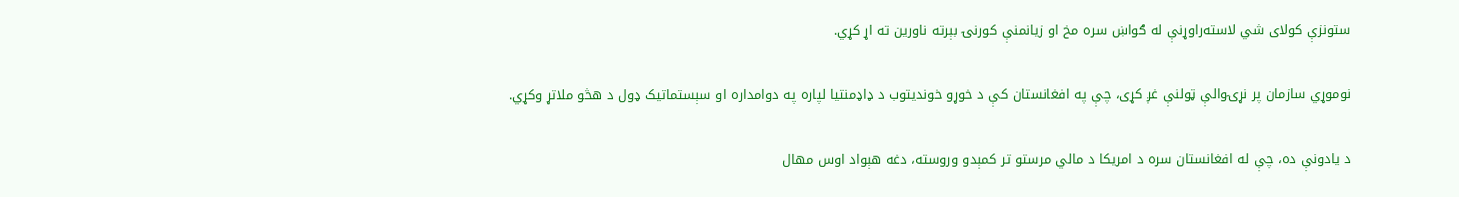ستونزې کولای شي لاسته‌راوړنې له ګواښ سره مخ او زیانمنې کورنۍ بېرته ناورین ته اړ کړي.

نوموړي سازمان پر نړۍوالې ټولنې غږ کړی، چې په افغانستان کې د خوړو خوندیتوب د ډاډمنتیا لپاره په دوامداره او سېستماتیک ډول د هڅو ملاتړ وکړي.

د یادونې ده، چې له افغانستان سره د امریکا د مالي مرستو تر کمېدو وروسته، دغه هېواد اوس مهال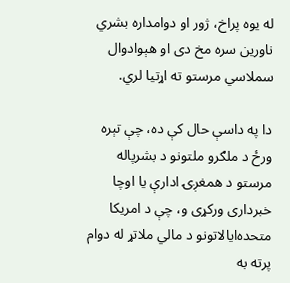له یوه پراخ، ژور او دوامداره بشري ناورین سره مخ دی او هېوادوال سملاسي مرستو ته اړتیا لري.

دا په داسې حال کې ده، چې تېره ورځ د ملګرو ملتونو د بشرپاله مرستو د همغږۍ ادارې یا اوچا خبرداری ورکړی و، چې د امریکا متحده‌ایالاتونو د مالي ملاتړ له دوام پرته به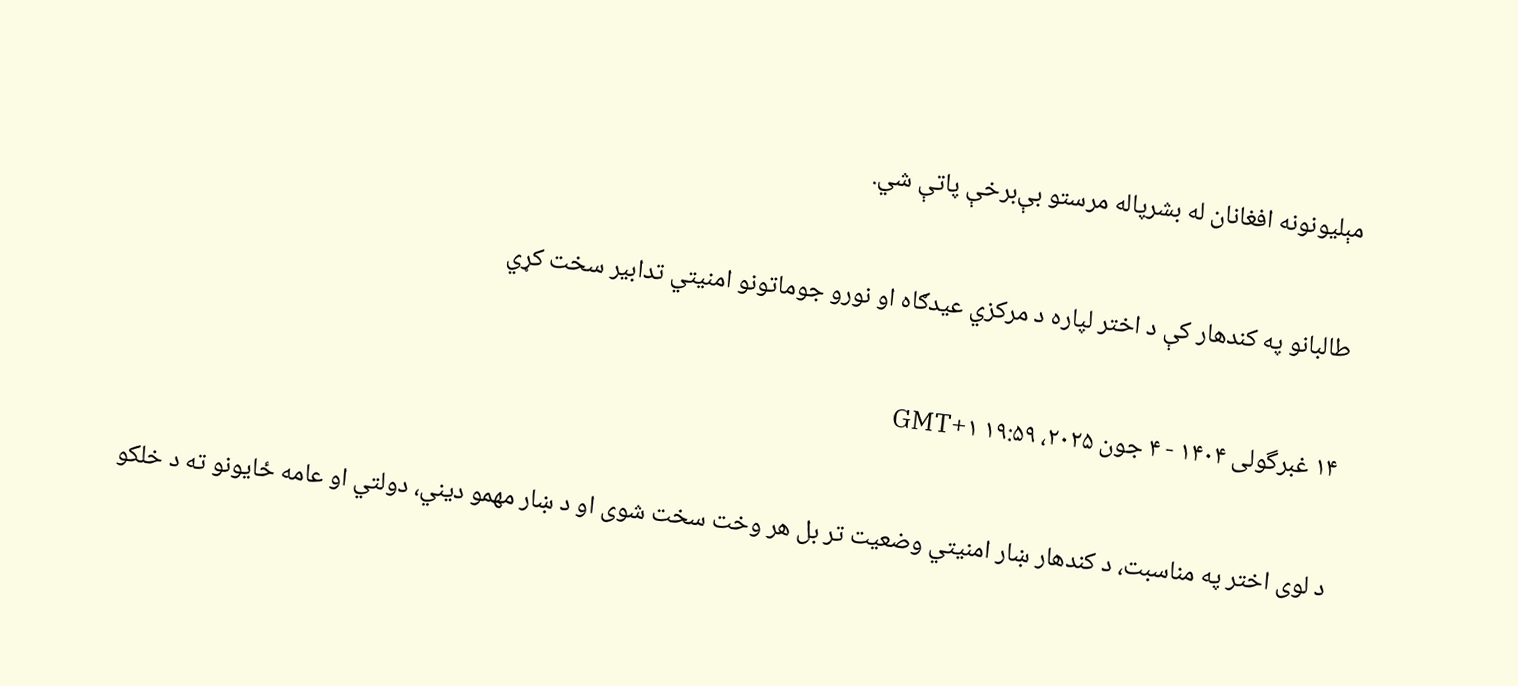مېلیونونه افغانان له بشرپاله مرستو بې‌برخې پاتې شي.

طالبانو په کندهار کې د اختر لپاره د مرکزي عیدګاه او نورو جوماتونو امنیتي تدابیر سخت کړي

۱۴ غبرگولی ۱۴۰۴ - ۴ جون ۲۰۲۵، ۱۹:۵۹ GMT+۱

د لوی اختر په مناسبت، د کندهار ښار امنیتي وضعیت تر بل هر وخت سخت شوی او د ښار مهمو دیني، دولتي او عامه ځایونو ته د خلکو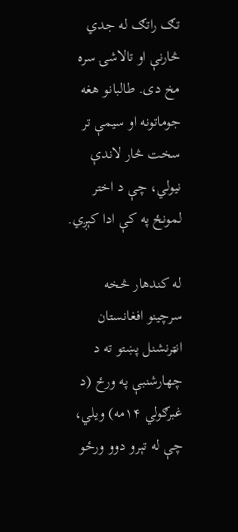تګ راتګ له جدي څارنې او تالاشۍ سره مخ دی. طالبانو هغه جوماتونه او سيمې تر سخت څار لاندې نیولي، چې د اختر لمونځ په کې ادا کېږي.

له کندهار څخه سرچینو افغانستان انټرنشنل پښتو ته د چهارشنبې په ورځ (د غبرګولي ۱۴مه) ویلي، چې له تېرو دوو ورځو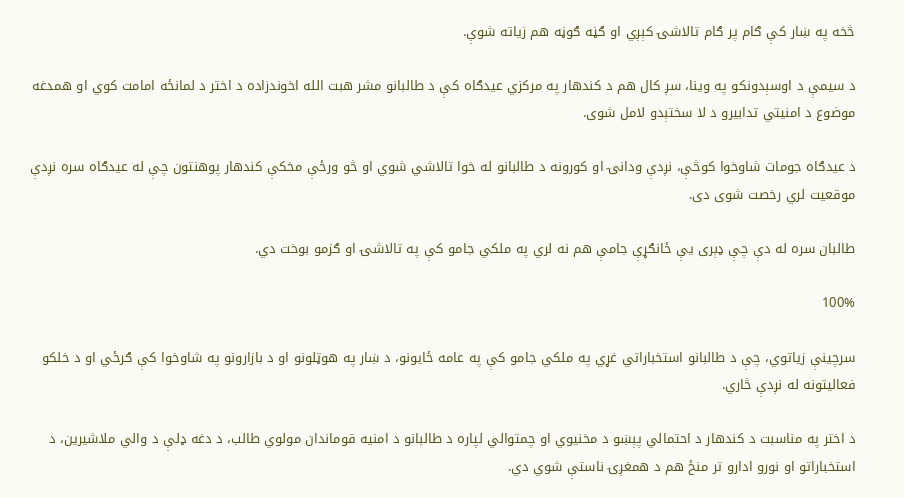څخه په ښار کې ګام پر ګام تالاشۍ کېږي او ګڼه ګوڼه هم زياته شوې.

د سیمې د اوسېدونکو په وینا، سږ کال هم د کندهار په مرکزي عیدګاه کې د طالبانو مشر هبت الله اخوندزاده د اختر د لمانځه امامت کوي او همدغه موضوع د امنیتي تدابیرو د لا سختېدو لامل شوی.

د عیدګاه جومات شاوخوا کوڅې، نږدې ودانۍ او کورونه د طالبانو له خوا تالاشي شوي او څو ورځې مخکې کندهار پوهنتون چې له عیدګاه سره نږدې موقعیت لري رخصت شوی دی.

طالبان سره له دې چې ډېری یې ځانګړې جامې هم نه لري په ملکي جامو کې په تالاشۍ او ګزمو بوخت دي.

100%

سرچينې زياتوي، چې د طالبانو استخباراتي غړي په ملکي جامو کې په عامه ځایونو، د ښار په هوټلونو او د بازارونو په شاوخوا کې ګرځي او د خلکو فعالیتونه له نږدې څاري.

د اختر په مناسبت د کندهار د احتمالي پېښو د مخنیوي او چمتوالي لپاره د طالبانو د امنیه قوماندان مولوي طالب، د دغه ډلې د والي ملاشيرین، د استخباراتو او نورو ادارو تر منځ هم د همغږۍ ناستې شوي دي.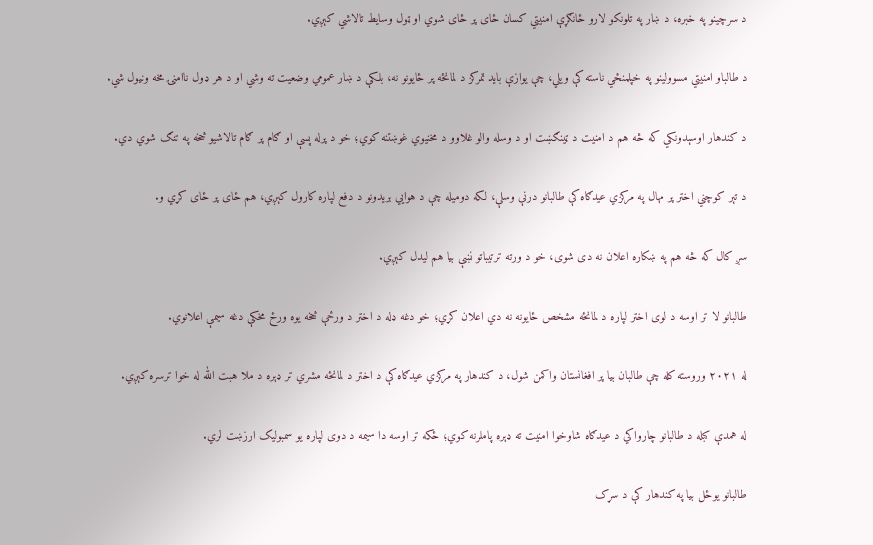د سرچینو په خبره، د ښار په تلونکو لارو ځانګړې امنیتي کسان ځای پر ځای شوي او ټول وسایط تالاشي کېږي.

د طالباو امنيتي مسوولینو په خپلمنځي ناسته کې ویلي، چې یوازې باید تمرکز د لمانځه پر ځایونو نه، بلکې د ښار عمومي وضعیت ته وشي او د هر ډول ناامنۍ مخه ونیول شي.

د کندهار اوسېدونکي که څه هم د امنیت د ټينګښت او د وسله والو غلاوو د مخنيوي غوښتنه کوي؛ خو د پرله پسې او ګام پر ګام تالاشيو څخه په تنګ شوي دي.

د تېر کوچني اختر پر مهال په مرکزي عیدګاه کې طالبانو درنې وسلې، لکه دومیله‌ چې د هوايي بریدونو د دفع لپاره کارول کېږي، هم ځای پر ځای کړي و.

سږ کال که څه هم په ښکاره اعلان نه دی شوی، خو د ورته ترتیباتو نښې بیا هم لیدل کېږي.

طالبانو لا تر اوسه د لوی اختر لپاره د لمانځه مشخص ځایونه نه دي اعلان کړي؛ خو دغه ډله د اختر د ورځې څخه یوه ورځ مخکې دغه سيمې اعلانوي.

له ۲۰۲۱ وروسته کله چې طالبان بیا پر افغانستان واکمن شول، د کندهار په مرکزي عیدګاه کې د اختر د لمانځه مشري تر ډېره د ملا هبت الله له خوا ترسره کېږي.

له همدې کبله د طالبانو چارواکي د عیدګاه شاوخوا امنیت ته ډېره پاملرنه کوي؛ ځکه تر اوسه دا سیمه د دوی لپاره یو سمبولیک ارزښت لري.

طالبانو یوځل بیا په کندهار کې د سړک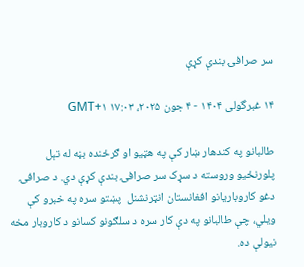سر صرافۍ بندې کړې

۱۴ غبرگولی ۱۴۰۴ - ۴ جون ۲۰۲۵، ۱۷:۰۳ GMT+۱

طالبانو په کندهار ښار کې په هټیو او ګرځنده بڼه له تېل پلورنځیو وروسته د سړک سر صرافۍ بندې کړې دي. د صرافۍ دغو کاروباریانو افغانستان انټرنشنل  پښتو سره په خبرو کې ویلي، چې طالبانو په دې کار سره د سلګونو کسانو د کاروبار مخه نیولې ده.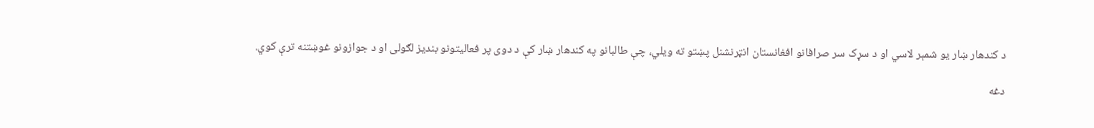د کندهار ښار یو شمېر لاسي او د سړک سر صرافانو افغانستان انټرنشنل پښتو ته ویلي، چې طالبانو په کندهار ښار کې د دوی پر فعالیتونو بندیز لګولی او د جوازونو غوښتنه ترې کوي.

دغه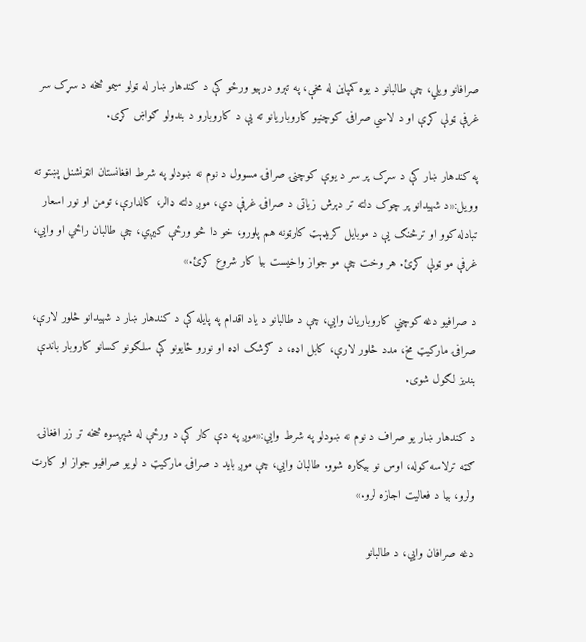صرافانو ویلي، چې طالبانو د یوه کمپاین له مخې، په تېرو درېیو ورځو کې د کندهار ښار له ټولو سیمو څخه د سړک سر غرفې ټولې کړې او د لاسي صرافۍ کوچنیو کاروباریانو ته یې د کاروبارو د بندولو ګواښ کړی.

په کندهار ښار کې د سړک پر سر د یوې کوچنۍ صرافۍ مسوول د نوم نه ښودلو په شرط افغانستان انټرنشنل پښتو ته وویل:«د شهیدانو پر چوک دلته تر دېرش زیاتی د صرافۍ غرفې دي، موږ دلته ډالر، کالدارې، تومن او نور اسعار تبادله کوو او ترڅنګ یې د موبایل کریډېټ کارټونه هم پلورو، خو دا څو ورځې کیږي، چې طالبان راځي او وايي، غرفې مو ټولې کړئ. هر وخت چې مو جواز واخیست بیا کار شروع کړئ.»

د صرافیو دغه کوچني کاروباریان وايي، چې د طالبانو د یاد اقدام په پایله کې د کندهار ښار د شهیدانو څلور لارې، صرافۍ مارکیټ مخ، مدد څلور لارې، کابل اډه، د ګرشک اډه او نورو ځایونو کې سلګونو کسانو کاروبار باندې بندیز لګول شوی.

د کندهار ښار یو صراف د نوم نه ښودلو په شرط وايي:«موږ په دې کار کې د ورځې له شپږسوه څخه تر زر افغانۍ ګټه ترلاسه کوله، اوس نو بیکاره شوو. طالبان وايي، چې موږ باید د صرافۍ مارکیټ د لویو صرافیو جواز او کارټ ولرو، بیا د فعالیت اجازه لرو.»

دغه صرافان وايي، د طالبانو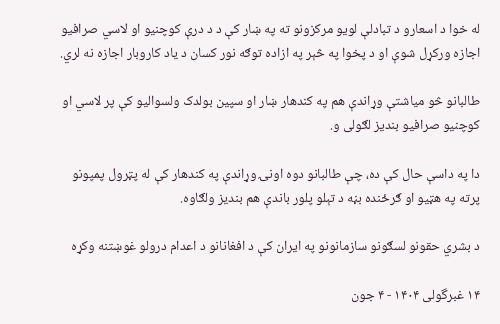له خوا د اسعارو د تبادلې لویو مرکزونو ته په ښار کې د د درې کوچنیو او لاسي صرافیو اجازه ورکړل شوې او د پخوا په څېر په ازاده توګه نور کسان د یاد کاروبار اجازه نه لري.

طالبانو څو میاشتې وړاندې هم په کندهار ښار او سپین بولدک ولسوالیو کې پر لاسي او کوچنیو صرافیو بندیز لګولی و.

دا په داسې حال کې ده، چې طالبانو دوه اونۍ وړاندې په کندهار کې له پټرول پمپونو پرته په هټیو او ګرځنده بڼه د تېلو پلور باندې هم بندیز ولګاوه.

د بشري حقونو لسګونو سازمانونو په ایران کې د افغانانو د اعدام درولو غوښتنه وکړه

۱۴ غبرگولی ۱۴۰۴ - ۴ جون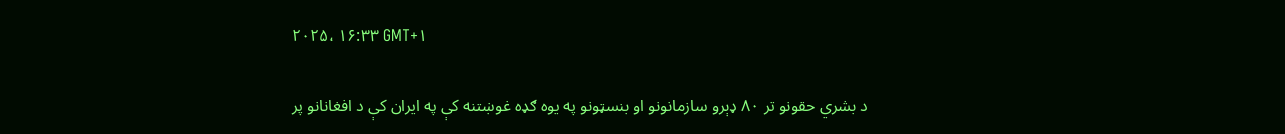۲۰۲۵، ۱۶:۳۳ GMT+۱

د بشري حقونو تر ۸۰ ډېرو سازمانونو او بنسټونو په یوه ګډه غوښتنه کې په ایران کې د افغانانو پر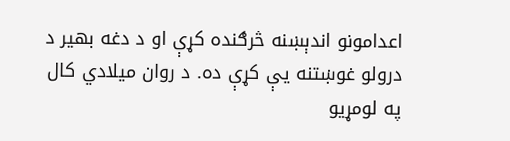اعدامونو اندېښنه څرګنده کړې او د دغه بهیر د درولو غوښتنه یې کړې ده. د روان میلادي کال په لومړیو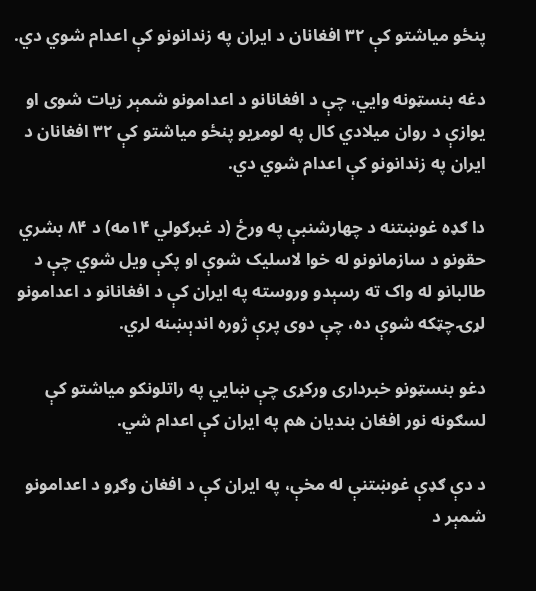پنځو میاشتو کې ۳۲ افغانان د ایران په زندانونو کې اعدام شوي دي.

دغه بنسټونه وايي، چې د افغانانو د اعدامونو شمېر زیات شوی او یوازې د روان میلادي کال په لومړیو پنځو میاشتو کې ۳۲ افغانان د ایران په زندانونو کې اعدام شوي دي.

دا ګډه غوښتنه د چهارشنبې په ورځ (د غبرګولي ۱۴مه) د ۸۴ بشري حقونو د سازمانونو له خوا لاسلیک شوې او پکې ویل شوي چې د طالبانو له واک ته رسېدو وروسته په ایران کې د افغانانو د اعدامونو لړۍ چټکه شوې ده، چې دوی پرې ژوره اندېښنه لري.

دغو بنسټونو خبرداری ورکړی چې ښايي په راتلونکو میاشتو کې لسګونه نور افغان بنديان هم په ایران کې اعدام شي.

د دې ګډې غوښتنې له مخې، په ایران کې د افغان وګړو د اعدامونو شمېر د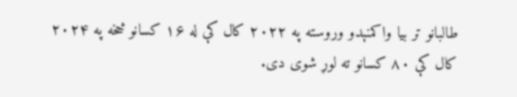طالبانو تر بیا واکمنېدو وروسته په ۲۰۲۲ کال کې له ۱۶ کسانو څخه په ۲۰۲۴ کال کې ۸۰ کسانو ته لوړ شوی دی.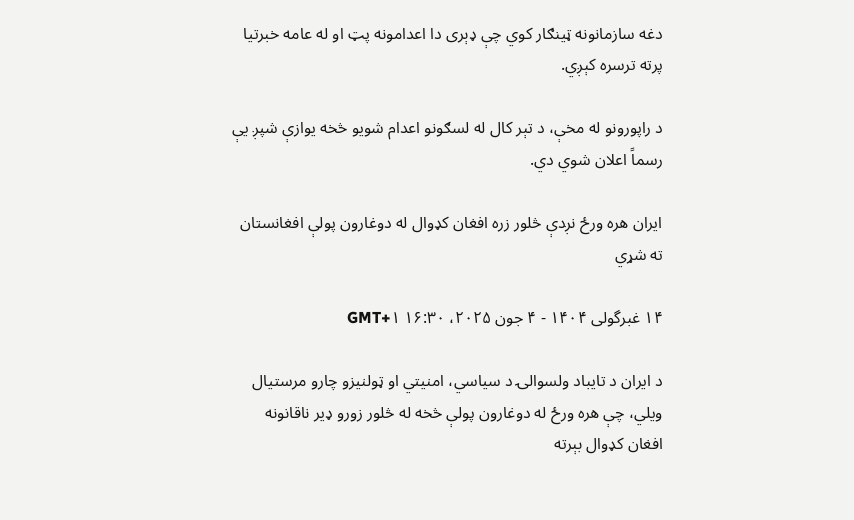دغه سازمانونه ټینګار کوي چې ډېری دا اعدامونه پټ او له عامه خبرتیا پرته ترسره کېږي.

د راپورونو له مخې، د تېر کال له لسګونو اعدام شویو څخه یوازې شپږ یې رسماً اعلان شوي دي.

ایران هره ورځ نږدې څلور زره افغان کډوال له دوغارون پولې افغانستان ته شړي

۱۴ غبرگولی ۱۴۰۴ - ۴ جون ۲۰۲۵، ۱۶:۳۰ GMT+۱

د ایران د تایباد ولسوالۍ د سیاسي، امنیتي او ټولنیزو چارو مرستیال ویلي، چې هره ورځ له دوغارون پولې څخه له څلور زورو ډیر ناقانونه افغان کډوال بېرته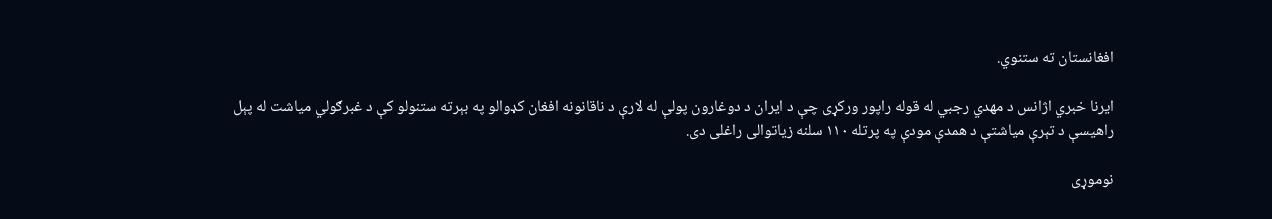افغانستان ته ستنوي.

ایرنا خبري اژانس د مهدي رجبي له قوله راپور ورکړی چې د ایران د دوغارون پولې له لارې د ناقانونه افغان کډوالو په بېرته ستنولو کې د غبرګولي میاشت له پېل راهیسې د تېرې میاشتې د همدې مودې په پرتله ۱۱۰ سلنه زیاتوالی راغلی دی.

نوموړی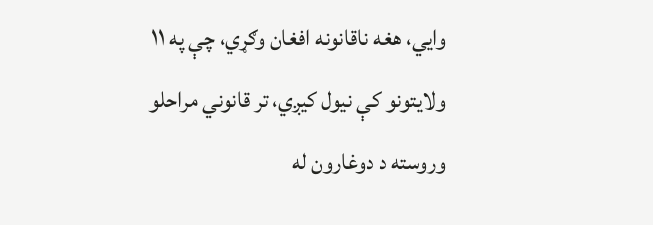وايي، هغه ناقانونه افغان وګړي، چې په ۱۱ ولایتونو کې نیول کیږي، تر قانوني مراحلو وروسته د دوغارون له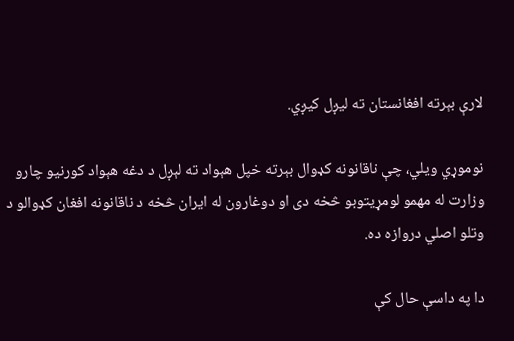لارې بېرته افغانستان ته لیږل کیږي.

نوموړي ویلي، چې ناقانونه کډوال بېرته خپل هېواد ته لېږل د دغه هېواد کورنیو چارو وزارت له مهمو لومړیتوبو څخه دی او دوغارون له ایران څخه د ناقانونه افغان کډوالو د وتلو اصلي دروازه ده.

دا په داسې حال کې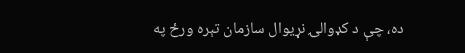ده، چې د کډوالۍ نړیوال سازمان تېره ورځ په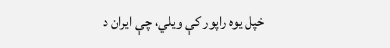خپل یوه راپور کې ویلي، چې ایران د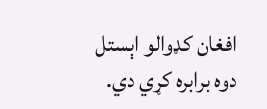افغان کډوالو اېستل دوه برابره کړي دي.